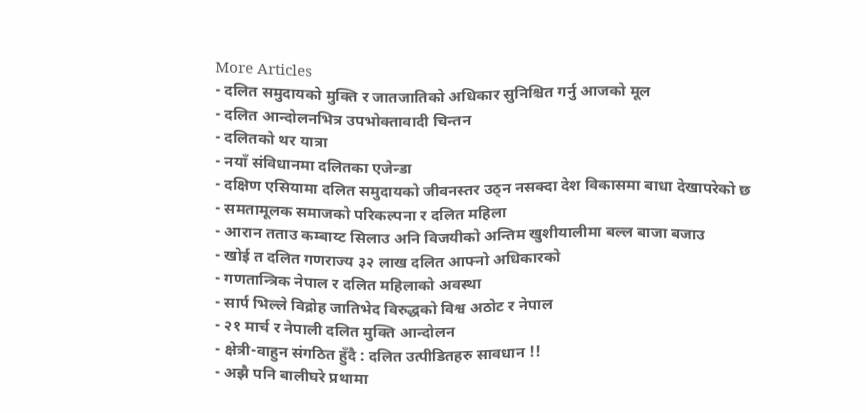More Articles
- दलित समुदायको मुक्ति र जातजातिको अधिकार सुनिश्चित गर्नु आजको मूल
- दलित आन्दोलनभित्र उपभोक्तावादी चिन्तन
- दलितको थर यात्रा
- नयाँ संविधानमा दलितका एजेन्डा
- दक्षिण एसियामा दलित समुदायको जीवनस्तर उठ्न नसक्दा देश विकासमा बाधा देखापरेको छ
- समतामूलक समाजको परिकल्पना र दलित महिला
- आरान तताउ कम्बाय्ट सिलाउ अनि विजयीको अन्तिम खुशीयालीमा बल्ल बाजा बजाउ
- खोई त दलित गणराज्य ३२ लाख दलित आफ्नो अधिकारको
- गणतान्त्रिक नेपाल र दलित महिलाको अवस्था
- सार्प भिल्ले विद्रोह जातिभेद विरुद्धको विश्व अठोट र नेपाल
- २१ मार्च र नेपाली दलित मुक्ति आन्दोलन
- क्षेत्री-वाहुन संगठित हुँदै : दलित उत्पीडितहरु सावधान !!
- अझै पनि बालीघरे प्रथामा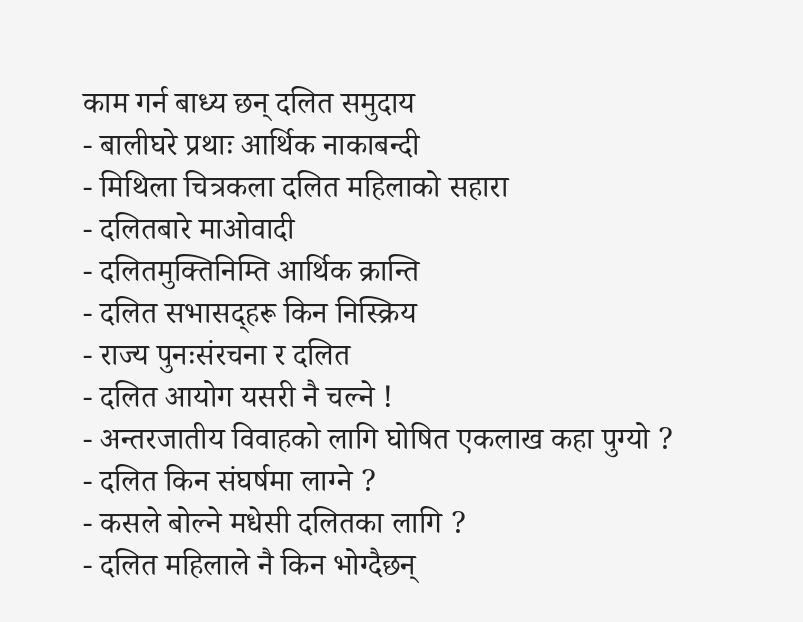काम गर्न बाध्य छन् दलित समुदाय
- बालीघरे प्रथाः आर्थिक नाकाबन्दी
- मिथिला चित्रकला दलित महिलाको सहारा
- दलितबारे माओवादी
- दलितमुक्तिनिम्ति आर्थिक क्रान्ति
- दलित सभासद्हरू किन निस्क्रिय
- राज्य पुनःसंरचना र दलित
- दलित आयोग यसरी नै चल्ने !
- अन्तरजातीय विवाहको लागि घोषित एकलाख कहा पुग्यो ?
- दलित किन संघर्षमा लाग्ने ?
- कसले बोल्ने मधेसी दलितका लागि ?
- दलित महिलाले नै किन भोग्दैछन्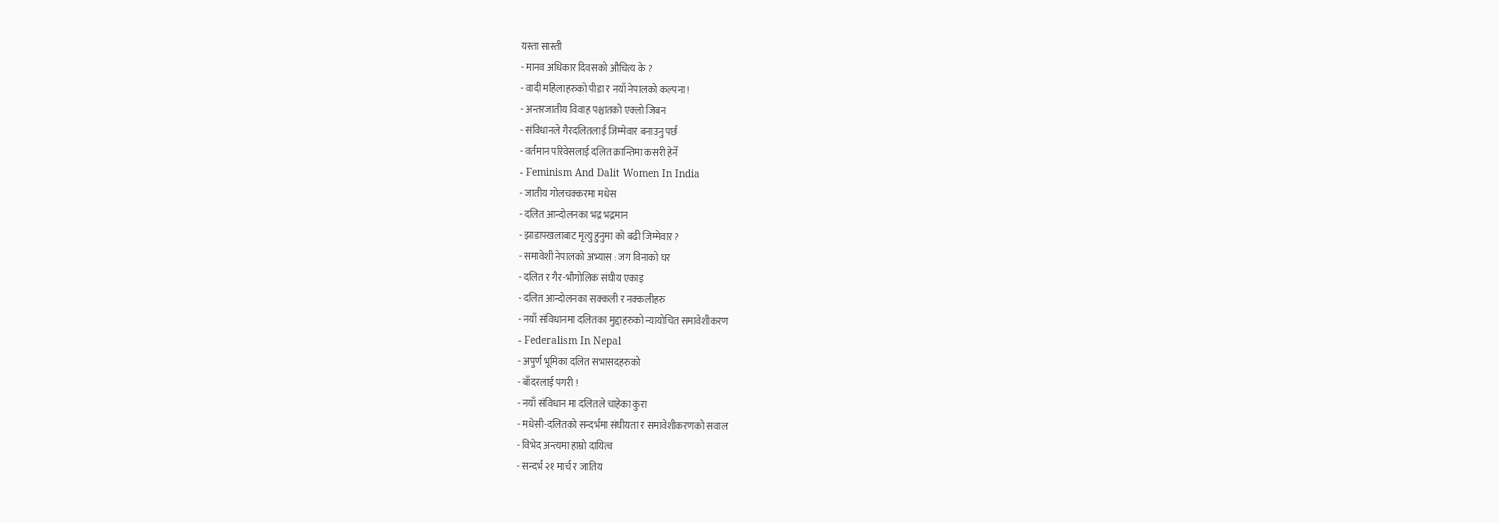यस्ता सास्ती
- मानव अधिकार दिवसको औचित्य के ?
- वादी महिलाहरुको पीडा र नयाँ नेपालको कल्पना !
- अन्तरजातीय विवाह पश्चातको एक्लो जिबन
- संविधानले गैरदलितलाई जिम्मेवार बनाउनु पर्छ
- वर्तमान परिवेसलाई दलित क्रान्तिमा कसरी हेर्ने
- Feminism And Dalit Women In India
- जातीय गोलचक्करमा मधेस
- दलित आन्दोलनका भद्र भद्रमान
- झाडापखलाबाट मृत्यु हुनुमा को बढी जिम्मेवार ?
- समावेशी नेपालको अभ्यास : जग विनाको घर
- दलित र गैर-भौगोलिक संघीय एकाइ
- दलित आन्दोलनका सक्कली र नक्कलीहरु
- नयाँ संविधानमा दलितका मुद्दाहरुको न्यायोचित समावेशीकरण
- Federalism In Nepal
- अपुर्ण भूमिका दलित सभासदहरुको
- बाँदरलाई पगरी !
- नयाँ संविधान मा दलितले चाहेका कुरा
- मधेसी-दलितको सन्दर्भमा संघीयता र समावेशीकरणको सवाल
- विभेद अन्त्यमा हाम्रो दायित्व
- सन्दर्भ २१ मार्च र जातिय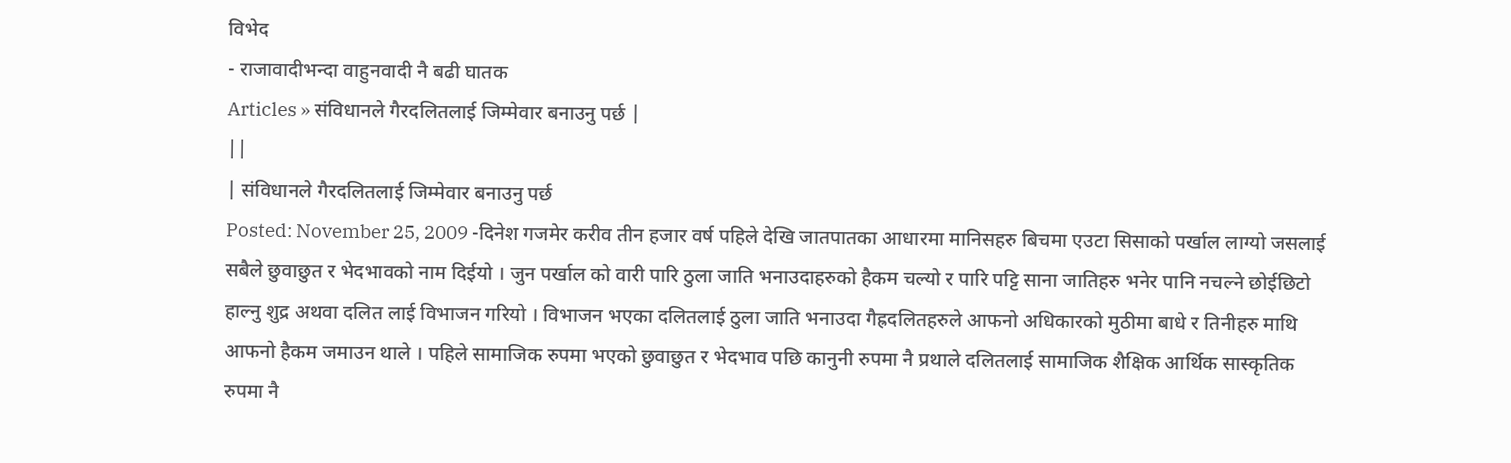विभेद
- राजावादीभन्दा वाहुनवादी नै बढी घातक
Articles » संविधानले गैरदलितलाई जिम्मेवार बनाउनु पर्छ |
||
| संविधानले गैरदलितलाई जिम्मेवार बनाउनु पर्छ
Posted: November 25, 2009 -दिनेश गजमेर करीव तीन हजार वर्ष पहिले देखि जातपातका आधारमा मानिसहरु बिचमा एउटा सिसाको पर्खाल लाग्यो जसलाई सबैले छुवाछुत र भेदभावको नाम दिईयो । जुन पर्खाल को वारी पारि ठुला जाति भनाउदाहरुको हैकम चल्यो र पारि पट्टि साना जातिहरु भनेर पानि नचल्ने छोईछिटो हाल्नु शुद्र अथवा दलित लाई विभाजन गरियो । विभाजन भएका दलितलाई ठुला जाति भनाउदा गैह्रदलितहरुले आफनो अधिकारको मुठीमा बाधे र तिनीहरु माथि आफनो हैकम जमाउन थाले । पहिले सामाजिक रुपमा भएको छुवाछुत र भेदभाव पछि कानुनी रुपमा नै प्रथाले दलितलाई सामाजिक शैक्षिक आर्थिक सास्कृतिक रुपमा नै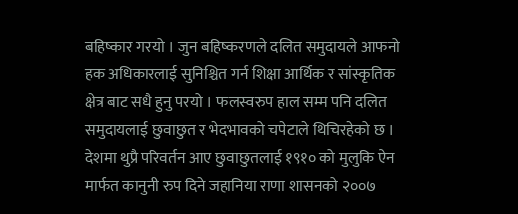बहिष्कार गरयो । जुन बहिष्करणले दलित समुदायले आफनो हक अधिकारलाई सुनिश्चित गर्न शिक्षा आर्थिक र सांस्कृतिक क्षेत्र बाट सधै हुनु परयो । फलस्वरुप हाल सम्म पनि दलित समुदायलाई छुवाछुत र भेदभावको चपेटाले थिचिरहेको छ । देशमा थुप्रै परिवर्तन आए छुवाछुतलाई १९१० को मुलुकि ऐन मार्फत कानुनी रुप दिने जहानिया राणा शासनको २००७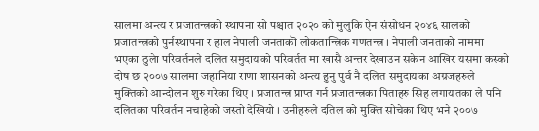सालमा अन्त्य र प्रजातन्त्रको स्थापना सो पश्चात २०२० को मुलुकि ऐन संसोधन २०४६ सालको प्रजातन्त्रको पुर्नस्थापना र हाल नेपाली जनताकॊ लोकतान्त्रिक गणतन्त्र । नेपाली जनताको नाममा भएका ठुलेा परिवर्तनले दलित समुदायको परिवर्तत मा खासै अन्तर देखाउन सकेन आखिर यसमा कस्को दोष छ २००७ सालमा जहानिया राणा शासनको अन्त्य हुनु पुर्व नै दलित समुदायका अग्रजहरुले मुक्तिको आन्दोलन शुरु गरेका थिए । प्रजातन्त्र प्राप्त गर्न प्रजातन्त्रका पिताहरु सिह लगायतका ले पनि दलितका परिवर्तन नचाहेको जस्तो देखियो । उनीहरुले दतिल को मुक्ति सोचेका थिए भने २००७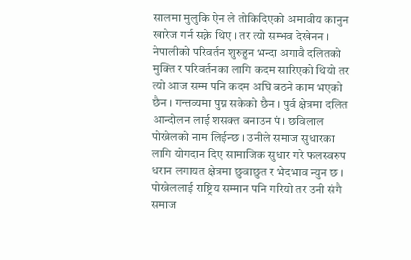सालमा मुलुकि ऐन ले तोकिदिएको अमावीय कानुन खारेज गर्न सक्ने थिए । तर त्यो सम्भव देखेनन । नेपालीको परिवर्तन शुरुहुन भन्दा अगावै दलितको मुक्ति र परिवर्तनका लागि कदम सारिएको थियो तर त्यो आज सम्म पनि कदम अघि बठने काम भएको छैन । गन्तव्यमा पुग्न सकेको छैन । पुर्व क्षेत्रमा दलित आन्दोलन लाई शसक्त बनाउन पं। छविलाल पोख्रेलको नाम लिईन्छ । उनीले समाज सुधारका लागि योगदान दिए सामाजिक सुधार गरे फलस्वरुप धरान लगायत क्षेत्रमा छुवाछुत र भेदभाव न्युन छ । पोख्रेललाई राष्ट्रिय सम्मान पनि गरियो तर उनी संगै समाज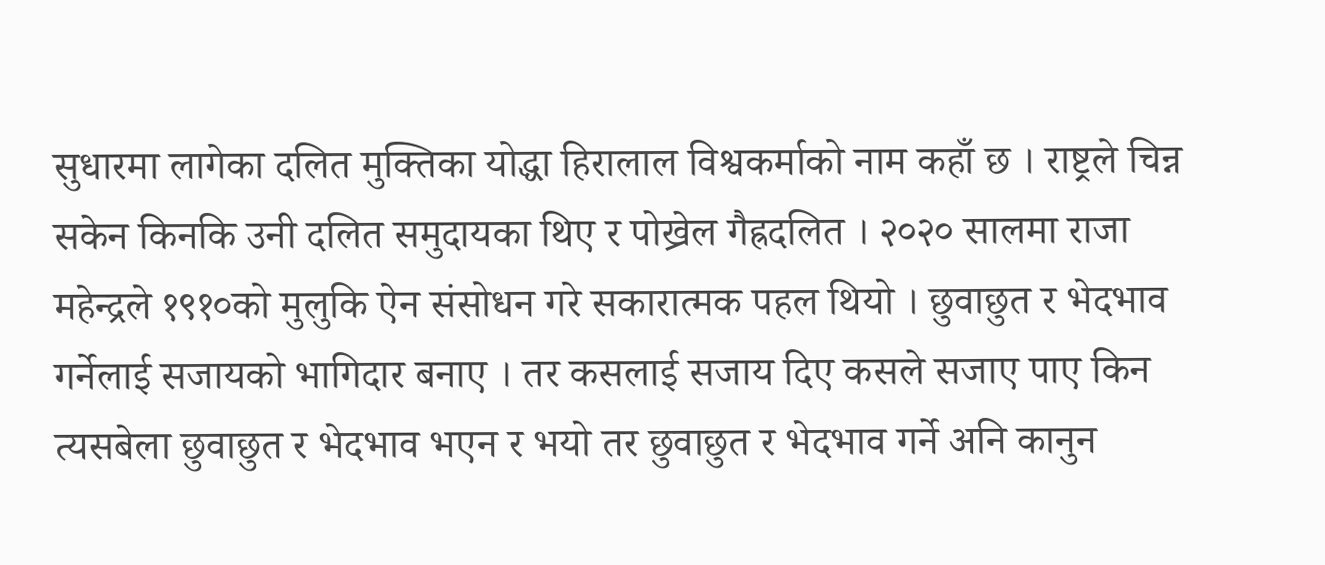सुधारमा लागेका दलित मुक्तिका योद्धा हिरालाल विश्वकर्माको नाम कहाँ छ । राष्ट्रले चिन्न सकेन किनकि उनी दलित समुदायका थिए र पोख्रेल गैह्रदलित । २०२० सालमा राजा महेन्द्रले १९१०को मुलुकि ऐन संसोधन गरे सकारात्मक पहल थियो । छुवाछुत र भेदभाव गर्नेलाई सजायको भागिदार बनाए । तर कसलाई सजाय दिए कसले सजाए पाए किन त्यसबेला छुवाछुत र भेदभाव भएन र भयो तर छुवाछुत र भेदभाव गर्ने अनि कानुन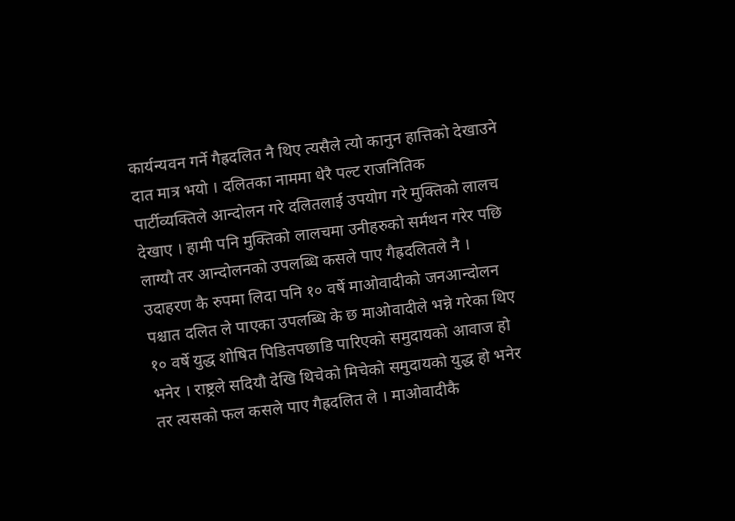कार्यन्यवन गर्ने गैह्रदलित नै थिए त्यसैले त्यो कानुन हात्तिको देखाउने दात मात्र भयो । दलितका नाममा धेरै पल्ट राजनितिक पार्टीव्यक्तिले आन्दोलन गरे दलितलाई उपयोग गरे मुक्तिको लालच देखाए । हामी पनि मुक्तिको लालचमा उनीहरुको सर्मथन गरेर पछि लाग्यौ तर आन्दोलनको उपलब्धि कसले पाए गैह्रदलितले नै । उदाहरण कै रुपमा लिदा पनि १० वर्षे माओवादीको जनआन्दोलन पश्चात दलित ले पाएका उपलब्धि के छ माओवादीले भन्ने गरेका थिए १० वर्षे युद्ध शोषित पिडितपछाडि पारिएको समुदायको आवाज हो भनेर । राष्ट्रले सदियौ देखि थिचेको मिचेको समुदायको युद्ध हो भनेर तर त्यसको फल कसले पाए गैह्रदलित ले । माओवादीकै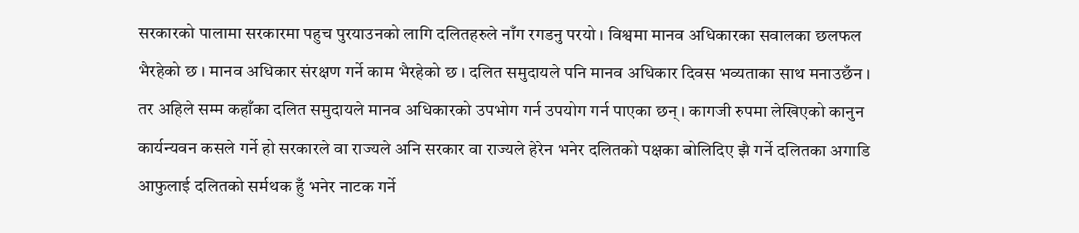सरकारको पालामा सरकारमा पहुच पुरयाउनको लागि दलितहरुले नाँग रगडनु परयो । विश्वमा मानव अधिकारका सवालका छलफल भैरहेको छ । मानव अधिकार संरक्षण गर्ने काम भैरहेको छ । दलित समुदायले पनि मानव अधिकार दिवस भव्यताका साथ मनाउछँन । तर अहिले सम्म कहाँका दलित समुदायले मानव अधिकारको उपभोग गर्न उपयोग गर्न पाएका छन् । कागजी रुपमा लेखिएको कानुन कार्यन्यवन कसले गर्ने हो सरकारले वा राज्यले अनि सरकार वा राज्यले हेरेन भनेर दलितको पक्षका बोलिदिए झै गर्ने दलितका अगाडि आफुलाई दलितको सर्मथक हुँ भनेर नाटक गर्ने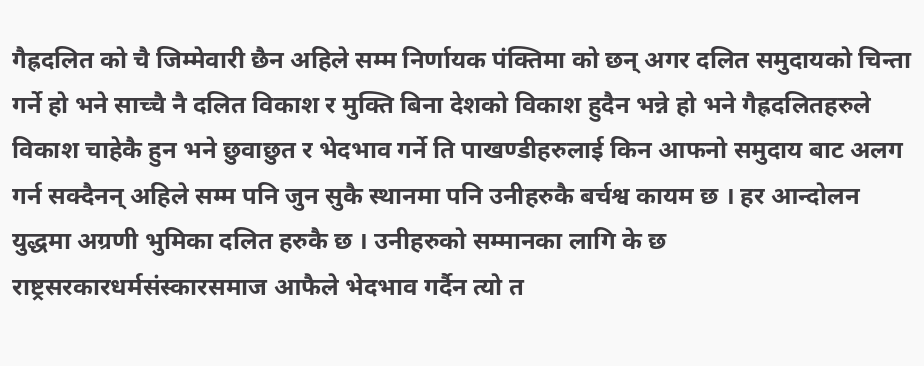गैह्रदलित को चै जिम्मेवारी छैन अहिले सम्म निर्णायक पंक्तिमा को छन् अगर दलित समुदायको चिन्ता गर्ने हो भने साच्चै नै दलित विकाश र मुक्ति बिना देशको विकाश हुदैन भन्ने हो भने गैह्रदलितहरुले विकाश चाहेकै हुन भने छुवाछुत र भेदभाव गर्ने ति पाखण्डीहरुलाई किन आफनो समुदाय बाट अलग गर्न सक्दैनन् अहिले सम्म पनि जुन सुकै स्थानमा पनि उनीहरुकै बर्चश्व कायम छ । हर आन्दोलन युद्धमा अग्रणी भुमिका दलित हरुकै छ । उनीहरुको सम्मानका लागि के छ राष्ट्रसरकारधर्मसंस्कारसमाज आफैले भेदभाव गर्दैन त्यो त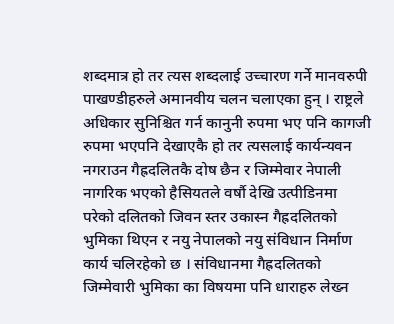शब्दमात्र हो तर त्यस शब्दलाई उच्चारण गर्ने मानवरुपी पाखण्डीहरुले अमानवीय चलन चलाएका हुन् । राष्ट्रले अधिकार सुनिश्चित गर्न कानुनी रुपमा भए पनि कागजी रुपमा भएपनि देखाएकै हो तर त्यसलाई कार्यन्यवन नगराउन गैह्रदलितकै दोष छैन र जिम्मेवार नेपाली नागरिक भएको हैसियतले वर्षौ देखि उत्पीडिनमा परेको दलितको जिवन स्तर उकास्न गैह्रदलितको भुमिका थिएन र नयु नेपालको नयु संविधान निर्माण कार्य चलिरहेको छ । संविधानमा गैह्रदलितको जिम्मेवारी भुमिका का विषयमा पनि धाराहरु लेख्न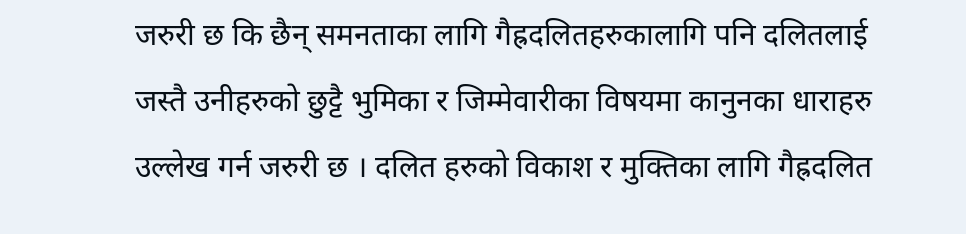जरुरी छ कि छैन् समनताका लागि गैह्रदलितहरुकालागि पनि दलितलाई जस्तै उनीहरुको छुट्टै भुमिका र जिम्मेवारीका विषयमा कानुनका धाराहरु उल्लेख गर्न जरुरी छ । दलित हरुको विकाश र मुक्तिका लागि गैह्रदलित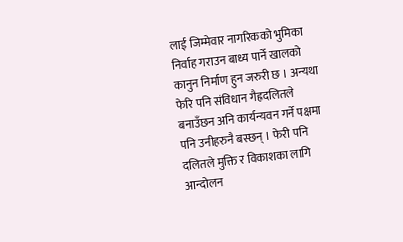लाई जिम्मेवार नागरिकको भुमिका निर्वाह गराउन बाध्य पार्ने खालको कानुन निर्माण हुन जरुरी छ । अन्यथा फेरि पनि संविधान गैह्रदलितले बनाउँछन अनि कार्यन्यवन गर्ने पक्षमा पनि उनीहरुनै बस्छन् । फेरी पनि दलितले मुक्ति र विकाशका लागि आन्दोलन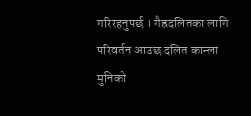गरिरहनुपर्छ । गैह्रदलितका लागि परिवर्तन आउछ दलित कान्ला मुनिको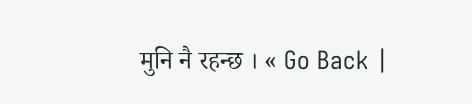मुनि नै रहन्छ । « Go Back |